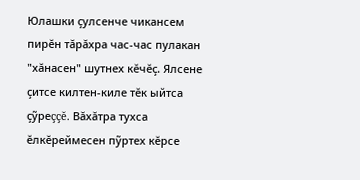Юлашки çулсенче чикансем пирĕн тăрăхра час-час пулакан "хăнасен" шутнех кĕчĕç. Ялсене çитсе килтен-киле тĕк ыйтса çỹреççĕ. Вăхăтра тухса ĕлкĕреймесен пỹртех кĕрсе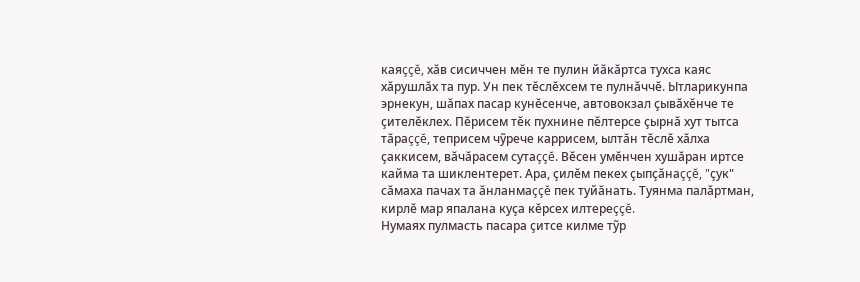каяççĕ, хăв сисиччен мĕн те пулин йăкăртса тухса каяс хăрушлăх та пур. Ун пек тĕслĕхсем те пулнăччĕ. Ытларикунпа эрнекун, шăпах пасар кунĕсенче, автовокзал çывăхĕнче те çителĕклех. Пĕрисем тĕк пухнине пĕлтерсе çырнă хут тытса тăраççĕ, теприсем чỹрече каррисем, ылтăн тĕслĕ хăлха çаккисем, вăчăрасем сутаççĕ. Вĕсен умĕнчен хушăран иртсе кайма та шиклентерет. Ара, çилĕм пекех çыпçăнаççĕ, "çук" сăмаха пачах та ăнланмаççĕ пек туйăнать. Туянма палăртман, кирлĕ мар япалана куçа кĕрсех илтереççĕ.
Нумаях пулмасть пасара çитсе килме тỹр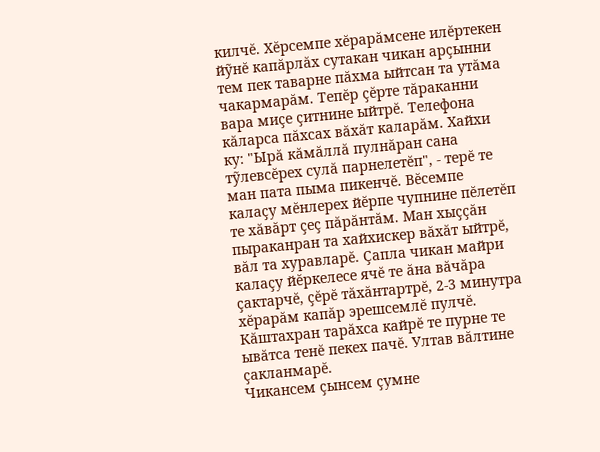килчĕ. Хĕрсемпе хĕрарăмсене илĕртекен йỹнĕ капăрлăх сутакан чикан арçынни тем пек таварне пăхма ыйтсан та утăма чакармарăм. Тепĕр çĕрте тăраканни вара миçе çитнине ыйтрĕ. Телефона кăларса пăхсах вăхăт каларăм. Хайхи ку: "Ырă кăмăллă пулнăран сана тỹлевсĕрех сулă парнелетĕп", - терĕ те ман пата пыма пикенчĕ. Вĕсемпе калаçу мĕнлерех йĕрпе чупнине пĕлетĕп те хăвăрт çеç пăрăнтăм. Ман хыççăн пыраканран та хайхискер вăхăт ыйтрĕ, вăл та хуравларĕ. Çапла чикан майри калаçу йĕркелесе ячĕ те ăна вăчăра çактарчĕ, çĕрĕ тăхăнтартрĕ, 2-3 минутра хĕрарăм капăр эрешсемлĕ пулчĕ. Кăштахран тарăхса кайрĕ те пурне те ывăтса тенĕ пекех пачĕ. Ултав вăлтине çакланмарĕ.
Чикансем çынсем çумне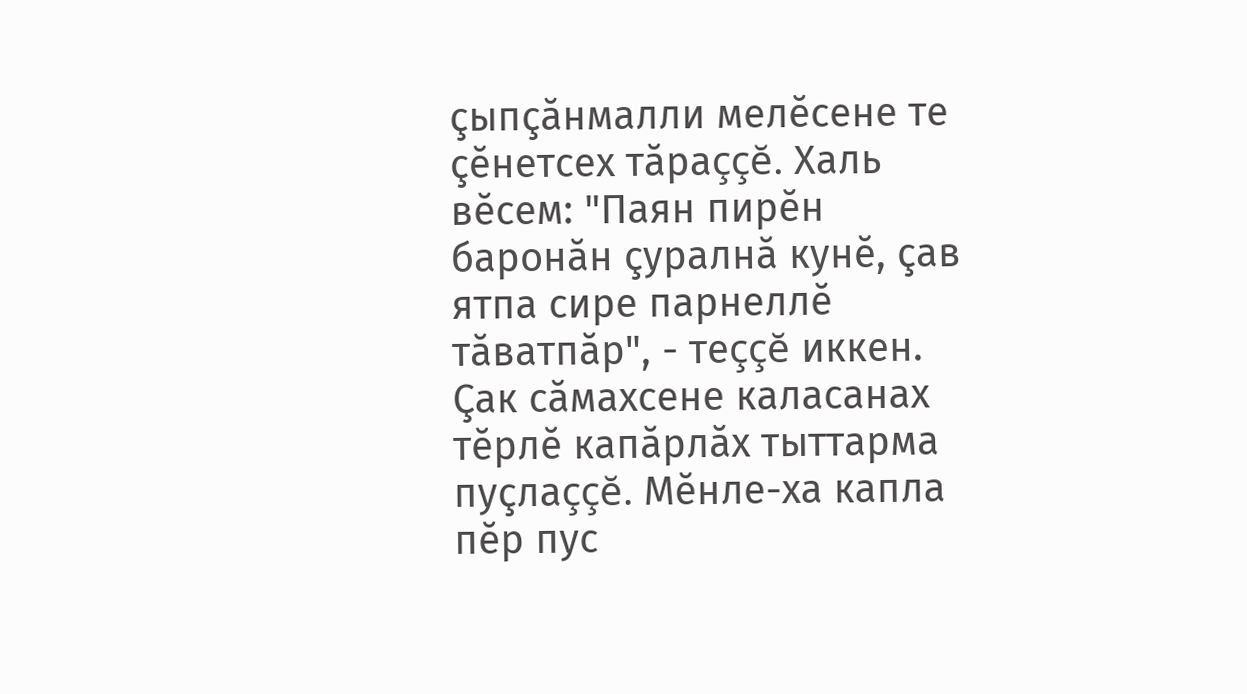çыпçăнмалли мелĕсене те çĕнетсех тăраççĕ. Халь вĕсем: "Паян пирĕн баронăн çуралнă кунĕ, çав ятпа сире парнеллĕ тăватпăр", - теççĕ иккен. Çак сăмахсене каласанах тĕрлĕ капăрлăх тыттарма пуçлаççĕ. Мĕнле-ха капла пĕр пус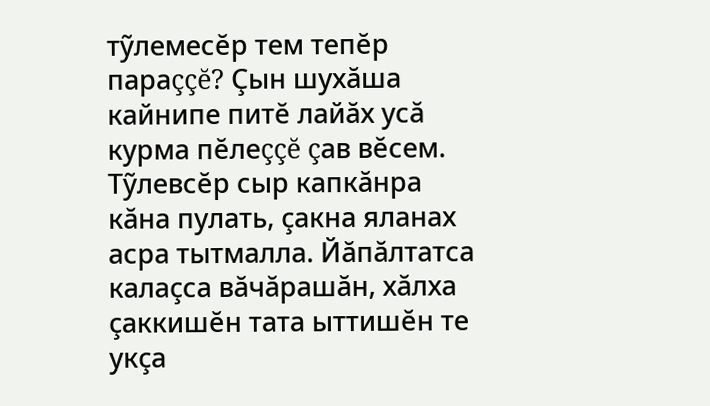тỹлемесĕр тем тепĕр параççĕ? Çын шухăша кайнипе питĕ лайăх усă курма пĕлеççĕ çав вĕсем. Тỹлевсĕр сыр капкăнра кăна пулать, çакна яланах асра тытмалла. Йăпăлтатса калаçса вăчăрашăн, хăлха çаккишĕн тата ыттишĕн те укçа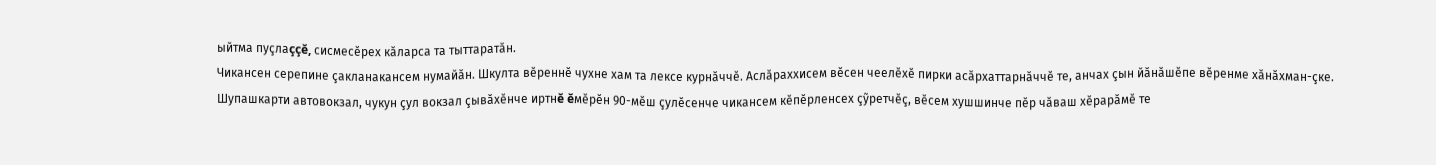ыйтма пуçлаççĕ, сисмесĕрех кăларса та тыттаратăн.
Чикансен серепине çакланакансем нумайăн. Шкулта вĕреннĕ чухне хам та лексе курнăччĕ. Аслăраххисем вĕсен чеелĕхĕ пирки асăрхаттарнăччĕ те, анчах çын йăнăшĕпе вĕренме хăнăхман-çке. Шупашкарти автовокзал, чукун çул вокзал çывăхĕнче иртнĕ ĕмĕрĕн 90-мĕш çулĕсенче чикансем кĕпĕрленсех çỹретчĕç, вĕсем хушшинче пĕр чăваш хĕрарăмĕ те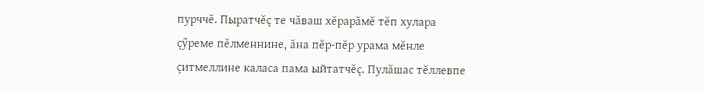пурччĕ. Пыратчĕç те чăваш хĕрарăмĕ тĕп хулара çỹреме пĕлменнине, ăна пĕр-пĕр урама мĕнле çитмеллине каласа пама ыйтатчĕç. Пулăшас тĕллевпе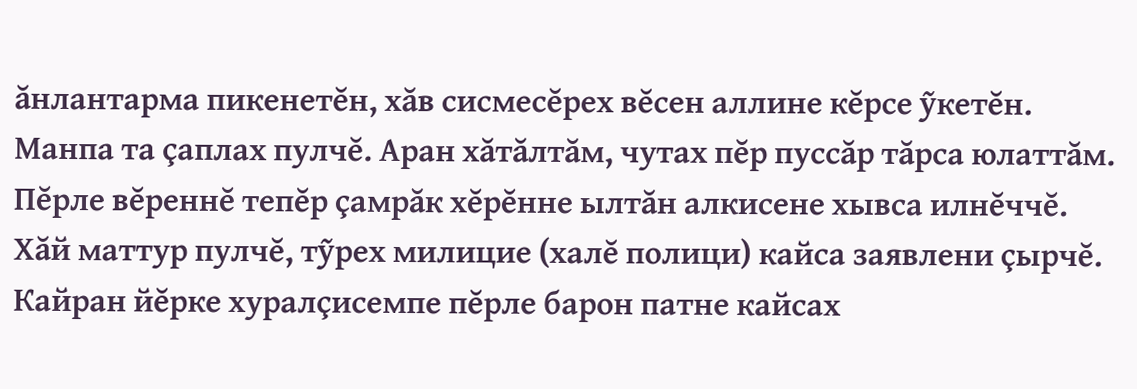ăнлантарма пикенетĕн, хăв сисмесĕрех вĕсен аллине кĕрсе ỹкетĕн. Манпа та çаплах пулчĕ. Аран хăтăлтăм, чутах пĕр пуссăр тăрса юлаттăм. Пĕрле вĕреннĕ тепĕр çамрăк хĕрĕнне ылтăн алкисене хывса илнĕччĕ. Хăй маттур пулчĕ, тỹрех милицие (халĕ полици) кайса заявлени çырчĕ. Кайран йĕрке хуралçисемпе пĕрле барон патне кайсах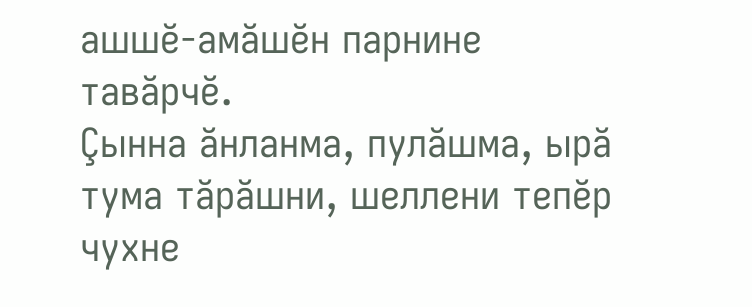ашшĕ-амăшĕн парнине тавăрчĕ.
Çынна ăнланма, пулăшма, ырă тума тăрăшни, шеллени тепĕр чухне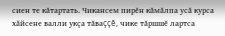сиен те кăтартать. Чикансем пирĕн кăмăлпа усă курса хăйсене валли укçа тăваççĕ, чике тăршшĕ лартса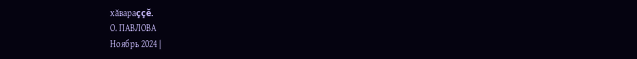хăвараççĕ.
О. ПАВЛОВА
Ноябрь 2024 |